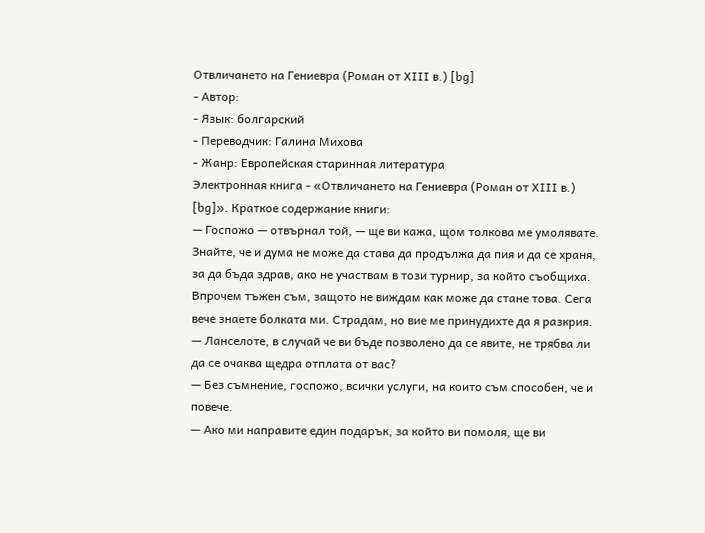Отвличането на Гениеврa (Роман от XIII в.) [bg]
- Автор:
- Язык: болгарский
- Переводчик: Галина Михова
- Жанр: Европейская старинная литература
Электронная книга - «Отвличането на Гениеврa (Роман от XIII в.) [bg]». Краткое содержание книги:
— Госпожо — отвърнал той, — ще ви кажа, щом толкова ме умолявате. Знайте, че и дума не може да става да продължа да пия и да се храня, за да бъда здрав, ако не участвам в този турнир, за който съобщиха. Впрочем тъжен съм, защото не виждам как може да стане това. Сега вече знаете болката ми. Страдам, но вие ме принудихте да я разкрия.
— Ланселоте, в случай че ви бъде позволено да се явите, не трябва ли да се очаква щедра отплата от вас?
— Без съмнение, госпожо, всички услуги, на които съм способен, че и повече.
— Ако ми направите един подарък, за който ви помоля, ще ви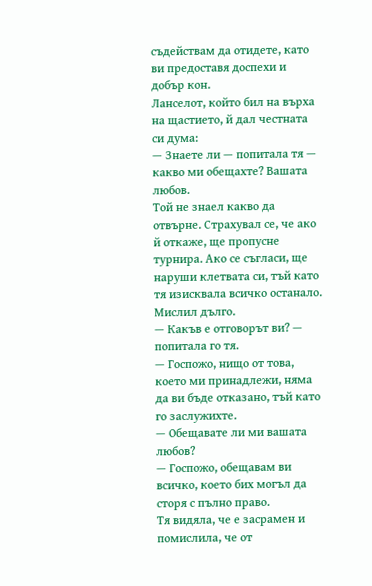съдействам да отидете, като ви предоставя доспехи и добър кон.
Ланселот, който бил на върха на щастието, й дал честната си дума:
— Знаете ли — попитала тя — какво ми обещахте? Вашата любов.
Той не знаел какво да отвърне. Страхувал се, че ако й откаже, ще пропусне турнира. Ако се съгласи, ще наруши клетвата си, тъй като тя изисквала всичко останало. Мислил дълго.
— Какъв е отговорът ви? — попитала го тя.
— Госпожо, нищо от това, което ми принадлежи, няма да ви бъде отказано, тъй като го заслужихте.
— Обещавате ли ми вашата любов?
— Госпожо, обещавам ви всичко, което бих могъл да сторя с пълно право.
Тя видяла, че е засрамен и помислила, че от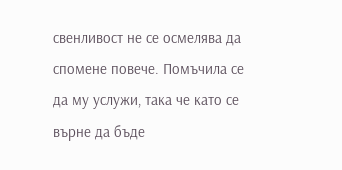свенливост не се осмелява да спомене повече. Помъчила се да му услужи, така че като се върне да бъде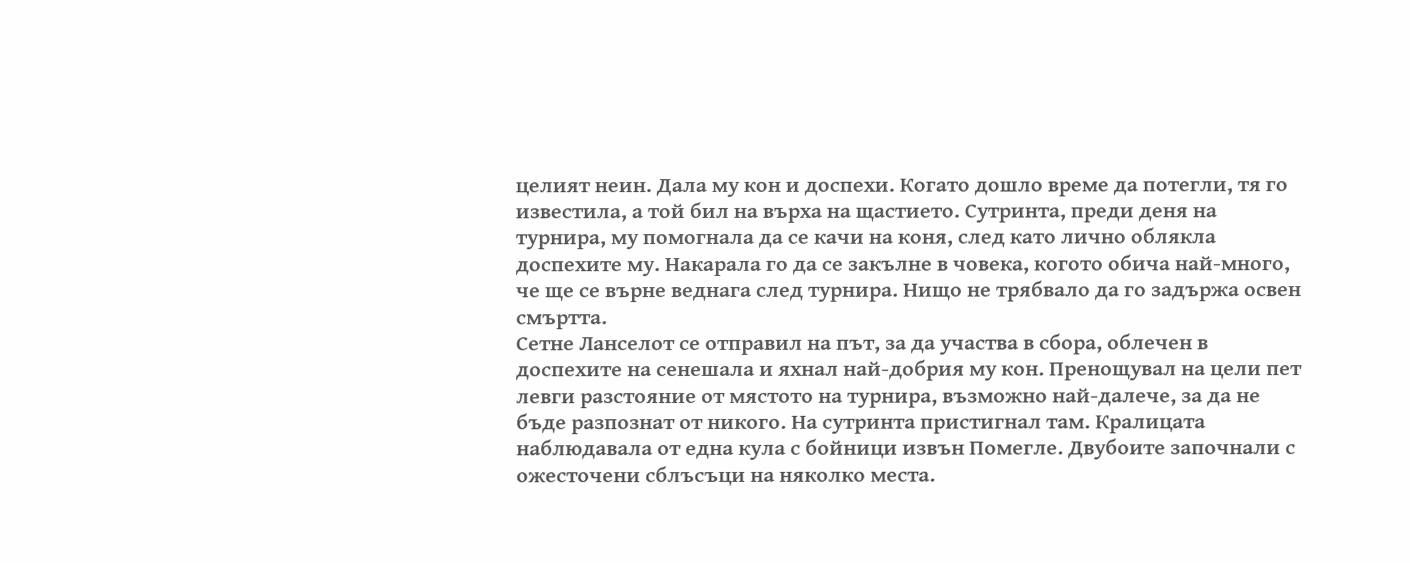целият неин. Дала му кон и доспехи. Когато дошло време да потегли, тя го известила, а той бил на върха на щастието. Сутринта, преди деня на турнира, му помогнала да се качи на коня, след като лично облякла доспехите му. Накарала го да се закълне в човека, когото обича най-много, че ще се върне веднага след турнира. Нищо не трябвало да го задържа освен смъртта.
Сетне Ланселот се отправил на път, за да участва в сбора, облечен в доспехите на сенешала и яхнал най-добрия му кон. Пренощувал на цели пет левги разстояние от мястото на турнира, възможно най-далече, за да не бъде разпознат от никого. На сутринта пристигнал там. Кралицата наблюдавала от една кула с бойници извън Помегле. Двубоите започнали с ожесточени сблъсъци на няколко места.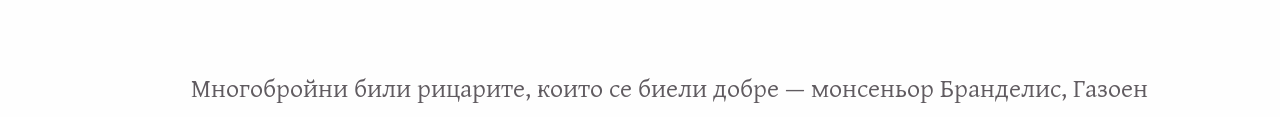Многобройни били рицарите, които се биели добре — монсеньор Бранделис, Газоен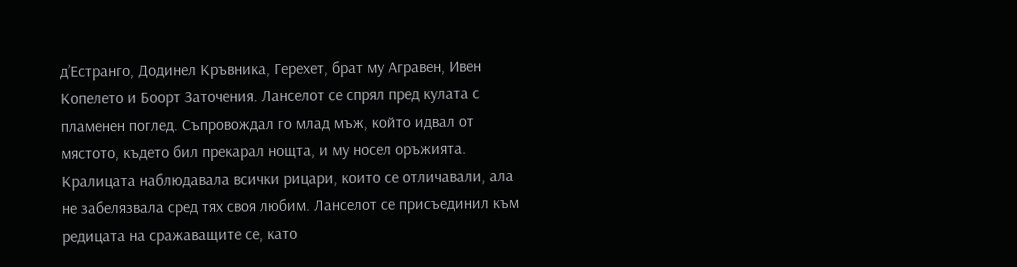д’Естранго, Додинел Кръвника, Герехет, брат му Агравен, Ивен Копелето и Боорт Заточения. Ланселот се спрял пред кулата с пламенен поглед. Съпровождал го млад мъж, който идвал от мястото, където бил прекарал нощта, и му носел оръжията. Кралицата наблюдавала всички рицари, които се отличавали, ала не забелязвала сред тях своя любим. Ланселот се присъединил към редицата на сражаващите се, като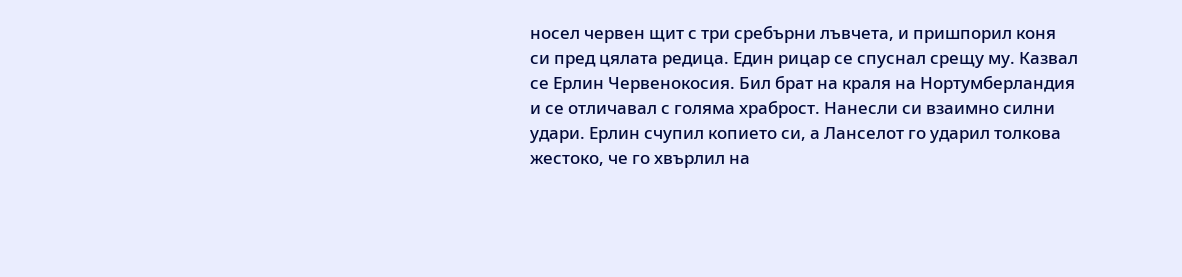носел червен щит с три сребърни лъвчета, и пришпорил коня си пред цялата редица. Един рицар се спуснал срещу му. Казвал се Ерлин Червенокосия. Бил брат на краля на Нортумберландия и се отличавал с голяма храброст. Нанесли си взаимно силни удари. Ерлин счупил копието си, а Ланселот го ударил толкова жестоко, че го хвърлил на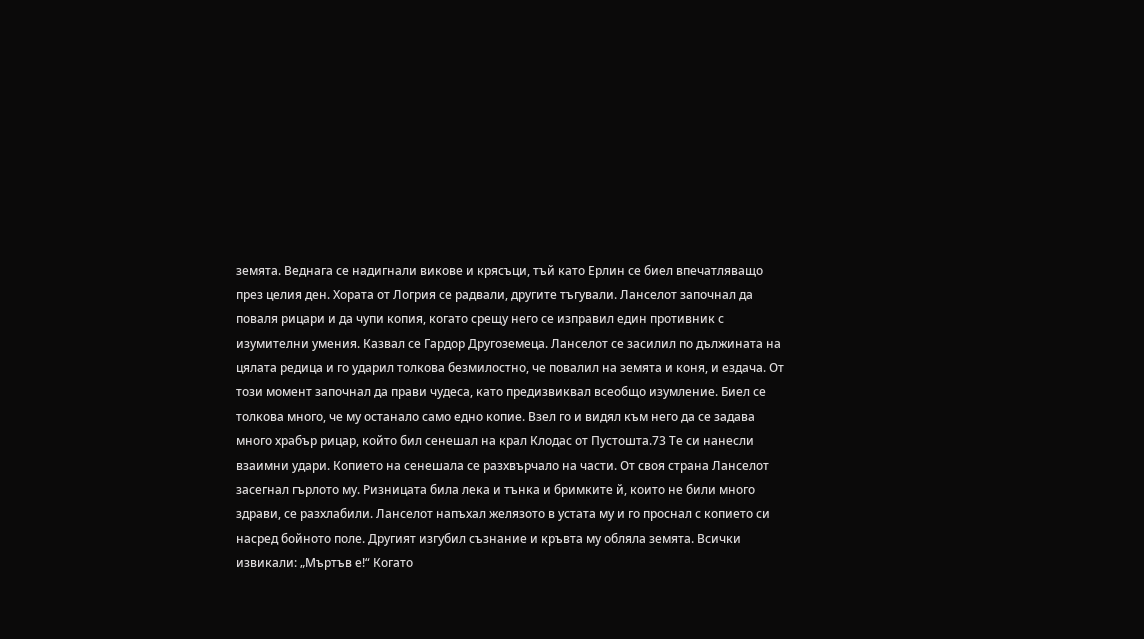земята. Веднага се надигнали викове и крясъци, тъй като Ерлин се биел впечатляващо през целия ден. Хората от Логрия се радвали, другите тъгували. Ланселот започнал да поваля рицари и да чупи копия, когато срещу него се изправил един противник с изумителни умения. Казвал се Гардор Другоземеца. Ланселот се засилил по дължината на цялата редица и го ударил толкова безмилостно, че повалил на земята и коня, и ездача. От този момент започнал да прави чудеса, като предизвиквал всеобщо изумление. Биел се толкова много, че му останало само едно копие. Взел го и видял към него да се задава много храбър рицар, който бил сенешал на крал Клодас от Пустошта.73 Те си нанесли взаимни удари. Копието на сенешала се разхвърчало на части. От своя страна Ланселот засегнал гърлото му. Ризницата била лека и тънка и бримките й, които не били много здрави, се разхлабили. Ланселот напъхал желязото в устата му и го проснал с копието си насред бойното поле. Другият изгубил съзнание и кръвта му обляла земята. Всички извикали: „Мъртъв е!“ Когато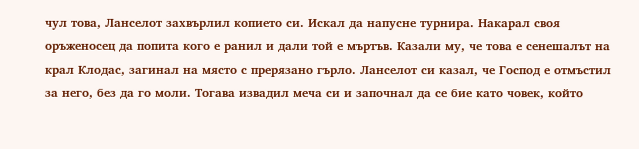чул това, Ланселот захвърлил копието си. Искал да напусне турнира. Накарал своя оръженосец да попита кого е ранил и дали той е мъртъв. Казали му, че това е сенешалът на крал Клодас, загинал на място с прерязано гърло. Ланселот си казал, че Господ е отмъстил за него, без да го моли. Тогава извадил меча си и започнал да се бие като човек, който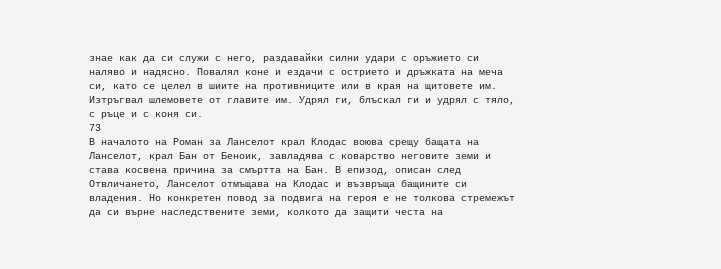знае как да си служи с него, раздавайки силни удари с оръжието си наляво и надясно. Повалял коне и ездачи с острието и дръжката на меча си, като се целел в шиите на противниците или в края на щитовете им. Изтръгвал шлемовете от главите им. Удрял ги, блъскал ги и удрял с тяло, с ръце и с коня си.
73
В началото на Роман за Ланселот крал Клодас воюва срещу бащата на Ланселот, крал Бан от Беноик, завладява с коварство неговите земи и става косвена причина за смъртта на Бан. В епизод, описан след Отвличането, Ланселот отмъщава на Клодас и възвръща бащините си владения. Но конкретен повод за подвига на героя е не толкова стремежът да си върне наследствените земи, колкото да защити честа на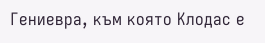Гениевра, към която Клодас е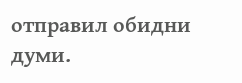отправил обидни думи.